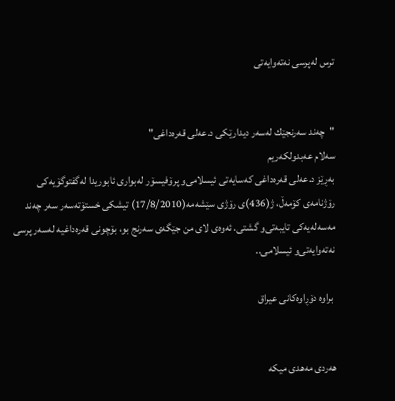ترس له‌پرسی‌ نه‌ته‌وایه‌تی‌


"چه‌ند سه‌رنجێك له‌سه‌ر دیدارێكی‌ د.عه‌لی‌ قه‌ره‌داغی‌"
سه‌لام عه‌بدولكه‌ریم
به‌ڕێز د.عه‌لی‌ قه‌ره‌داغی‌ كه‌سایه‌تی‌ ئیسلامی‌‌و پرۆفیسۆر له‌بواری‌ ئابوریدا له‌گفتوگۆیه‌كی‌ رۆژنامه‌ی‌ كۆمه‌ڵ، ژ(436)ی‌ رۆژی‌ سێشه‌مه‌(17/8/2010) تیشكی‌ خستۆته‌سه‌ر سه‌ر چه‌ند مه‌سه‌له‌یه‌كی‌ تایبه‌تی‌‌و گشتی‌. ئه‌وه‌ی‌ لای‌ من جێگه‌ی‌ سه‌رنج بو، بۆچونی‌ قه‌ره‌داغیه‌ له‌سه‌ر پرسی‌ نه‌ته‌وایه‌تی‌‌و ئیسلامی‌..

 براوه‌ دۆڕاوه‌كانی عیراق


هه‌ردی مه‌هدی میكه‌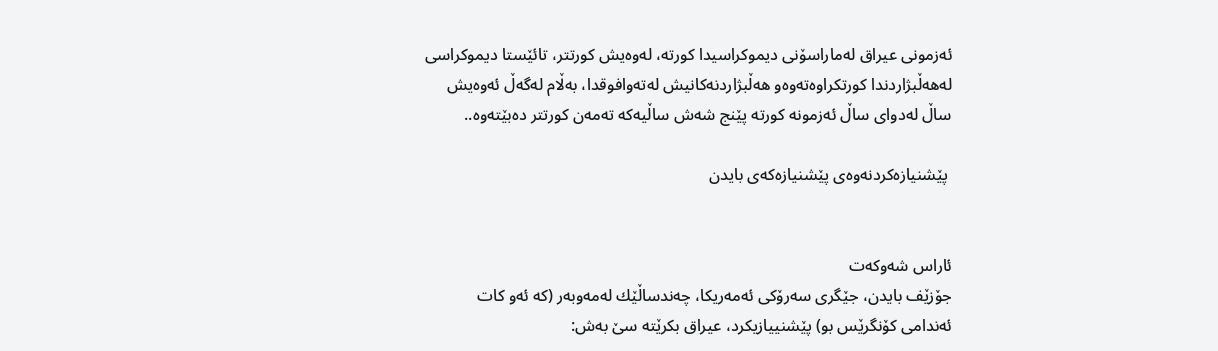ئه‌زمونی عیراق له‌ماراسۆنی دیموكراسیدا كورته‌، له‌وه‌یش كورتتر، تائێستا دیموكراسی له‌هه‌ڵبژاردندا كورتكراوه‌ته‌وه‌‌و هه‌ڵبژاردنه‌كانیش له‌ته‌وافوقدا، به‌ڵام له‌گه‌ڵ ئه‌وه‌یش ساڵ له‌دوای ساڵ ئه‌زمونه‌ كورته‌ پێنج شه‌ش ساڵیه‌كه‌ ته‌مه‌ن كورتتر ده‌بێته‌وه‌..

 پێشنیازه‌كردنه‌وه‌ی‌ پێشنیازه‌كه‌ی‌ بایدن


ئاراس شه‌وكه‌ت
جۆزێف بایدن، جێگری‌ سه‌رۆكی‌ ئه‌مه‌ریكا، چه‌ندساڵێك له‌مه‌وبه‌ر (كه‌ ئه‌‌و كات ئه‌ندامی‌ كۆنگرێس بو) پێشنییازیكرد، عیراق بكرێته‌ سێ به‌ش: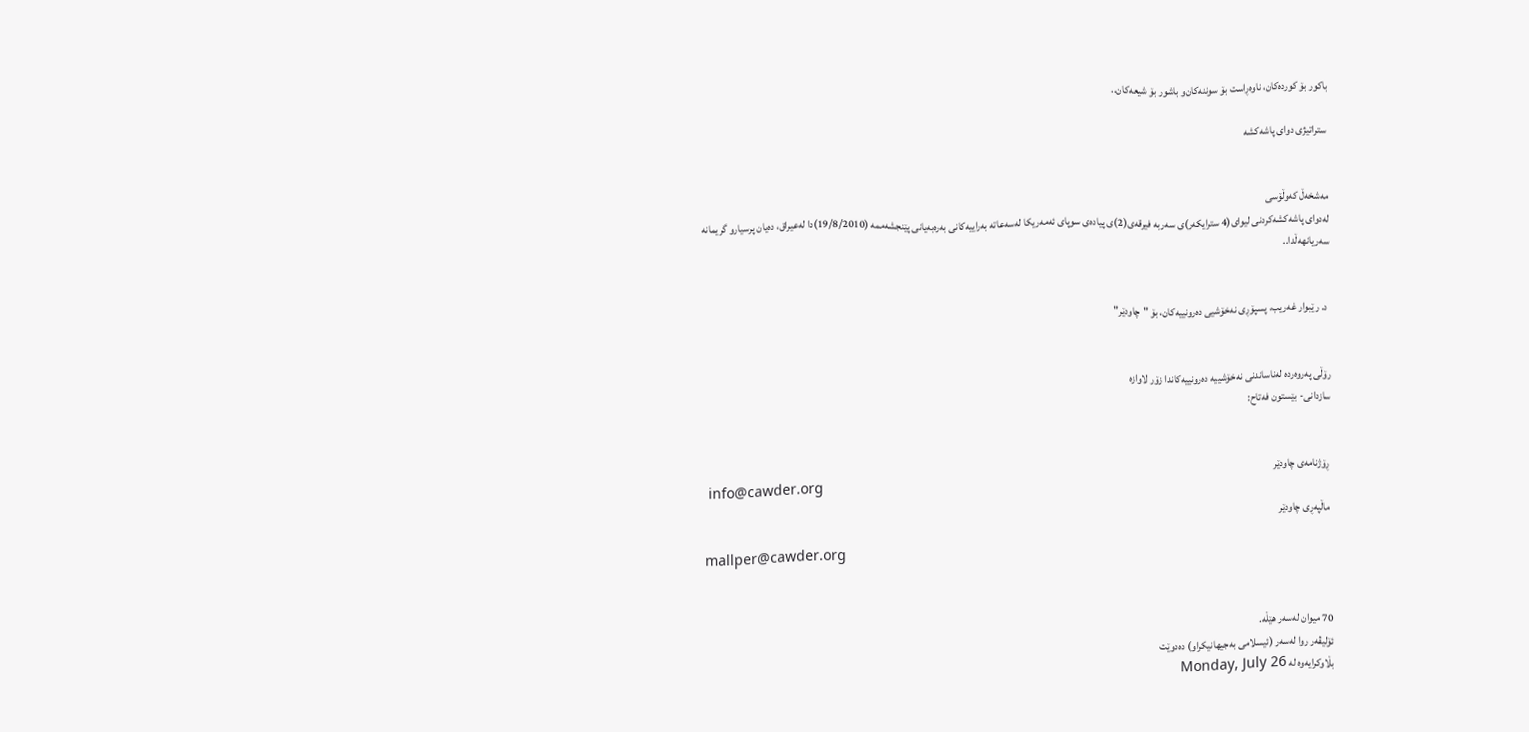باكور بۆ كورده‌كان، ناوه‌ڕاست بۆ سوننه‌كان‌و باشور بۆ شیعه‌كان..

 ستراتیژی‌ دوای‌ پاشه‌كشه‌


مه‌شخه‌ڵ‌ كه‌وڵۆسی‌
له‌دوای‌ پاشه‌كشه‌كردنی‌ لیوای‌(4 سترایكه‌ر)ی‌ سه‌ربه‌ فیرقه‌ی‌(2)ی‌ پیاده‌ی‌ سوپای‌ ئه‌مه‌ریكا له‌سه‌عاته‌ به‌راییه‌كانی‌ به‌ره‌به‌یانی‌ پێنجشه‌ممه‌ (19/8/2010)دا له‌عیراق، ده‌یان پرسیارو گریمانه‌ سه‌ریانهه‌ڵدا..


 د. رێبوار غه‌ریب، پسپۆڕی‌ نه‌خۆشیی‌ ده‌رونییه‌كان، بۆ "چاودێر"


رۆڵی په‌روه‌رده‌ له‌ناساندنی نه‌خۆشییه‌ ده‌رونییه‌كاندا زۆر لاوازه‌
سازدانی- بێستون فه‌تاح:


 ڕۆژنامه‌ی چاودێر
 info@cawder.org
 ماڵپه‌ڕی چاودێر

mallper@cawder.org


70 ميوان له‌سه‌ر هێڵه‌.
ئۆلیڤه‌ر روا له‌سه‌ر (ئیسلامی‌ به‌جیهانیكراو) ده‌دوێت
بڵاوكرایه‌وه‌ له Monday, July 26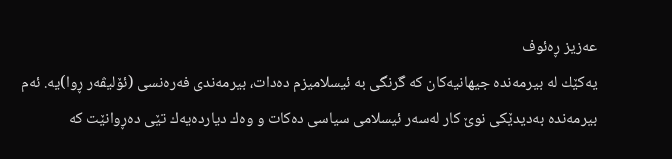عه‌زیز ڕه‌ئوف
یه‌كێك له‌ بیرمه‌نده‌ جیهانیه‌كان كه‌ گرنگی‌ به‌ ئیسلامیزم ده‌دات، بیرمه‌ندی‌ فه‌ره‌نسی‌ (ئۆلیڤه‌ر ڕوا)یه‌. ئه‌م بیرمه‌نده‌ به‌دیدێكی‌ نوێ كار له‌سه‌ر ئیسلامی‌ سیاسی‌ ده‌كات و وه‌ك دیارده‌یه‌ك تێی‌ ده‌ڕوانێت كه‌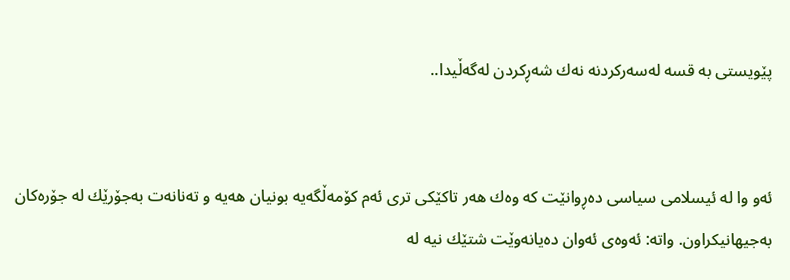پێویستی‌ به‌ قسه‌ له‌سه‌ركردنه‌ نه‌ك شه‌ڕكردن له‌گه‌ڵیدا..


ئه‌و وا له‌ ئیسلامی‌ سیاسی‌ ده‌ڕوانێت كه‌ وه‌ك هه‌ر تاكێكی‌ تری‌ ئه‌م كۆمه‌ڵگه‌یه‌ بونیان هه‌یه‌ و ته‌نانه‌ت به‌جۆرێك له‌ جۆره‌كان به‌جیهانیكراون. واته‌: ئه‌وه‌ی‌ ئه‌وان ده‌یانه‌وێت شتێك نیه‌ له‌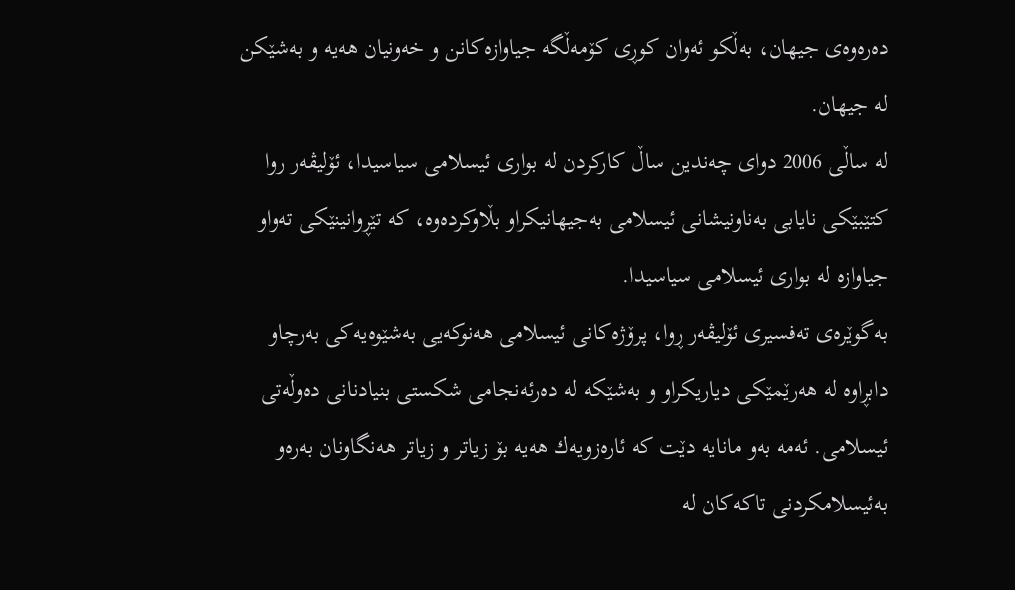ده‌ره‌وه‌ی‌ جیهان، به‌ڵكو ئه‌وان كوڕی‌ كۆمه‌ڵگه‌ جیاوازه‌كانن و خه‌ونیان هه‌یه‌ و به‌شێكن له‌ جیهان.
له‌ ساڵی‌ 2006 دوای‌ چه‌ندین ساڵ كاركردن له‌ بواری‌ ئیسلامی‌ سیاسیدا، ئۆلیڤه‌ر روا كتێبێكی‌ نایابی‌ به‌ناونیشانی‌ ئیسلامی‌ به‌جیهانیكراو بڵاوكرده‌وه‌، كه‌ تێڕوانینێكی‌ ته‌واو جیاوازه‌ له‌ بواری‌ ئیسلامی‌ سیاسیدا.
به‌گوێره‌ی‌ ته‌فسیری‌ ئۆلیڤه‌ر ڕوا، پرۆژه‌كانی‌ ئیسلامی‌ هه‌نوكه‌یی‌ به‌شێوه‌یه‌كی‌ به‌رچاو دابڕاوه‌ له‌ هه‌رێمێكی‌ دیاریكراو و به‌شێكه‌ له‌ ده‌رئه‌نجامی‌ شكستی‌ بنیادنانی‌ ده‌وڵه‌تی‌ ئیسلامی‌. ئه‌مه‌ به‌و مانایه‌ دێت كه‌ ئاره‌زویه‌ك هه‌یه‌ بۆ زیاتر و زیاتر هه‌نگاونان به‌ره‌و به‌ئیسلامكردنی‌ تاكه‌كان له‌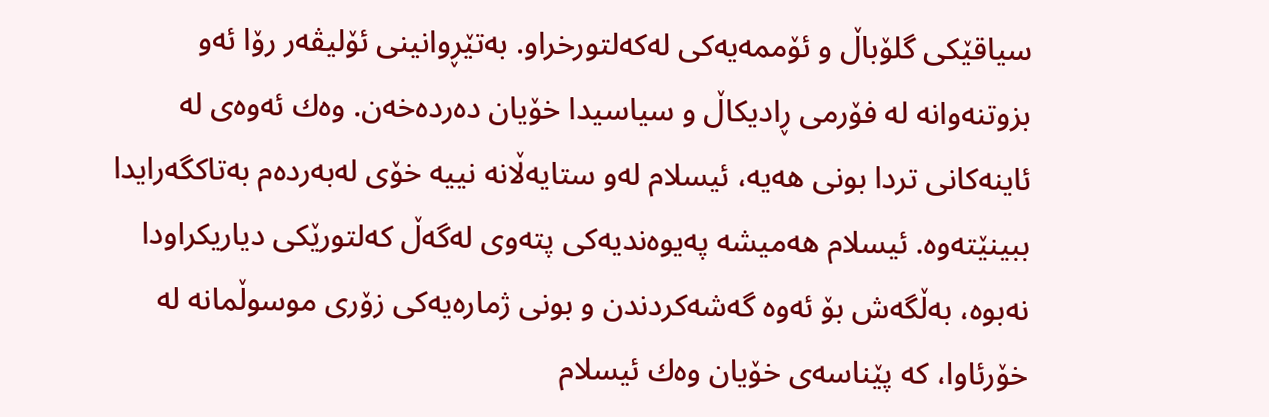سیاقێكی‌ گلۆباڵ و ئۆممه‌یه‌كی‌ له‌كه‌لتورخراو. به‌تێڕوانینی‌ ئۆلیڤه‌ر رۆا ئه‌و بزوتنه‌وانه‌ له‌ فۆرمی‌ ڕادیكاڵ و سیاسیدا خۆیان ده‌رده‌خه‌ن. وه‌ك ئه‌وه‌ی‌ له‌ ئاینه‌كانی‌ تردا بونی‌ هه‌یه‌، ئیسلام له‌و ستایه‌ڵانه‌ نییه‌ خۆی‌ له‌به‌رده‌م به‌تاكگه‌رایدا ببینێته‌وه‌. ئیسلام هه‌میشه‌ په‌یوه‌ندیه‌كی‌ پته‌وی‌ له‌گه‌ڵ كه‌لتورێكی‌ دیاریكراودا نه‌بوه‌، به‌ڵگه‌ش بۆ ئه‌وه‌ گه‌شه‌كردندن و بونی‌ ژماره‌یه‌كی‌ زۆری‌ موسوڵمانه‌ له‌ خۆرئاوا، كه‌ پێناسه‌ی‌ خۆیان وه‌ك ئیسلام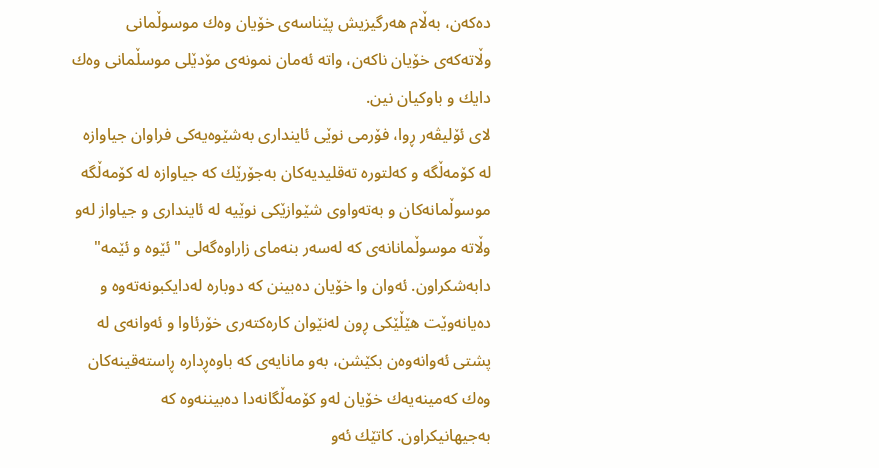ده‌كه‌ن، به‌ڵام هه‌رگیزیش پێناسه‌ی‌ خۆیان وه‌ك موسوڵمانی‌ وڵاته‌كه‌ی‌ خۆیان ناكه‌ن، واته‌ ئه‌مان نمونه‌ی‌ مۆدێلی موسڵمانی‌ وه‌ك دایك و باوكیان نین.
لای‌ ئۆلیڤه‌ر ڕوا، فۆرمی‌ نوێی‌ ئاینداری‌ به‌شێوه‌یه‌كی‌ فراوان جیاوازه‌ له‌ كۆمه‌ڵگه‌ و كه‌لتوره‌ ته‌قلیدیه‌كان به‌جۆرێك كه‌ جیاوازه‌ له‌ كۆمه‌ڵگه‌ موسوڵمانه‌كان و به‌ته‌واوی‌ شێوازێكی‌ نوێیه‌ له‌ ئاینداری‌ و جیاواز له‌و وڵاته‌ موسوڵمانانه‌ی‌ كه‌ له‌سه‌ر بنه‌مای‌ زاراوه‌گه‌لی‌ " ئێوه‌ و ئێمه‌" دابه‌شكراون. ئه‌وان وا خۆیان ده‌بینن كه‌ دوباره‌ له‌دایكبونه‌ته‌وه‌ و ده‌یانه‌وێت هێڵێكی‌ ڕون له‌نێوان كاره‌كته‌ری‌ خۆرئاوا و ئه‌وانه‌ی‌ له‌ پشتی‌ ئه‌وانه‌وه‌ن بكێشن، به‌و مانایه‌ی‌ كه‌ باوه‌ڕداره‌ ڕاسته‌قینه‌كان وه‌ك كه‌مینه‌یه‌ك خۆیان له‌و كۆمه‌ڵگانه‌دا ده‌بیننه‌وه‌ كه‌ به‌جیهانیكراون. كاتێك ئه‌و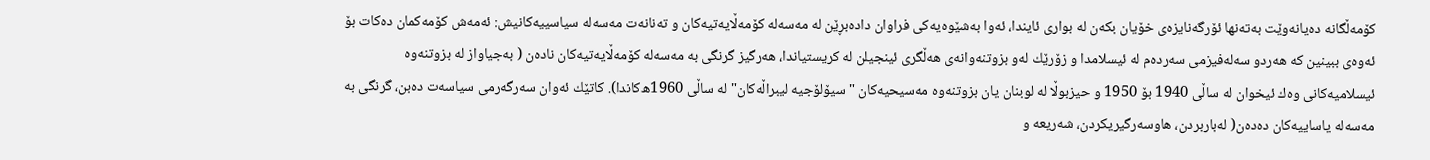كۆمه‌ڵگانه‌ ده‌یانه‌وێت به‌ته‌نها ئۆرگه‌نایزه‌ی‌ خۆیان بكه‌ن له‌ بواری‌ ئایندا، ئه‌وا به‌شێوه‌یه‌كی‌ فراوان داده‌بڕێن له‌ مه‌سه‌له‌ كۆمه‌ڵایه‌تیه‌كان و ته‌نانه‌ت مه‌سه‌له‌ سیاسییه‌كانیش: ئه‌مه‌ش كۆمه‌كمان ده‌كات بۆ ئه‌وه‌ی‌ ببینین كه‌ هه‌ردو سه‌له‌فیزمی‌ سه‌رده‌م له‌ ئیسلامدا و زۆرێك له‌و بزوتنه‌وانه‌ی‌ هه‌ڵگری‌ ئینجیلن له‌ كریستیاندا، هه‌رگیز گرنگی‌ به‌ مه‌سه‌له‌ كۆمه‌ڵایه‌تیه‌كان ناده‌ن ( به‌جیاواز له‌ بزوتنه‌وه‌ ئیسلامیه‌كانی‌ وه‌ك ئیخوان له‌ ساڵی‌ 1940 بۆ 1950 و حیزبوڵا له‌ لوبنان یان بزوتنه‌وه‌ مه‌سیحیه‌كان " سیۆلۆجیه‌ لیبراڵه‌كان" له‌ ساڵی‌ 1960ه‌كاندا). كاتێك ئه‌وان سه‌رگه‌رمی‌ سیاسه‌ت ده‌بن، گرنگی‌ به‌ مه‌سه‌له‌ یاساییه‌كان ده‌ده‌ن( له‌باربردن، هاوسه‌رگیریكردن، شه‌ریعه‌ و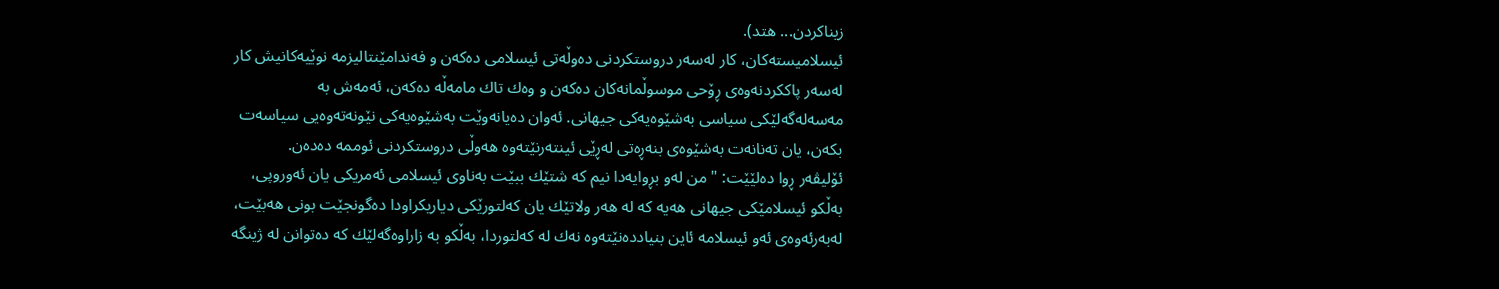زیناكردن... هتد).
ئیسلامیسته‌كان، كار له‌سه‌ر دروستكردنی‌ ده‌وڵه‌تی‌ ئیسلامی ده‌كه‌ن و فه‌ندامێنتالیزمه‌ نوێیه‌كانیش كار له‌سه‌ر پاككردنه‌وه‌ی‌ ڕۆحی‌ موسوڵمانه‌كان ده‌كه‌ن و وه‌ك تاك مامه‌ڵه‌ ده‌كه‌ن، ئه‌مه‌ش به‌ مه‌سه‌له‌گه‌لێكی‌ سیاسی‌ به‌شێوه‌یه‌كی‌ جیهانی‌. ئه‌وان ده‌یانه‌وێت به‌شێوه‌یه‌كی‌ نێونه‌ته‌وه‌یی‌ سیاسه‌ت بكه‌ن، یان ته‌نانه‌ت به‌شێوه‌ی‌ بنه‌ڕه‌تی‌ له‌ڕێی‌ ئینته‌رنێته‌وه‌ هه‌وڵی‌ دروستكردنی‌ ئوممه‌ ده‌ده‌ن.
ئۆلیڤه‌ر ڕوا ده‌لێێت: " من له‌و بڕوایه‌دا نیم كه‌ شتێك ببێت به‌ناوی‌ ئیسلامی‌ ئه‌مریكی‌ یان ئه‌وروپی‌، به‌ڵكو ئیسلامێكی‌ جیهانی‌ هه‌یه‌ كه‌ له‌ هه‌ر ولاتێك یان كه‌لتورێكی‌ دیاریكراودا ده‌گونجێت بونی‌ هه‌بێت، له‌به‌رئه‌وه‌ی‌ ئه‌و ئیسلامه‌ ئاین بنیادده‌نێته‌وه‌ نه‌ك له‌ كه‌لتوردا، به‌ڵكو به‌ زاراوه‌گه‌لێك كه‌ ده‌توانن له‌ ژینگه‌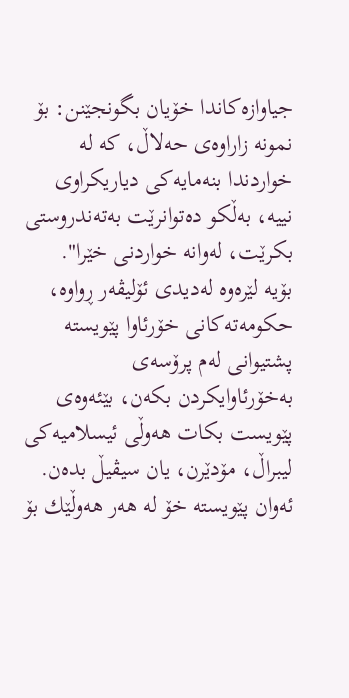جیاوازه‌كاندا خۆیان بگونجێنن: بۆ نمونه‌ زاراوه‌ی‌ حه‌لاڵ، كه‌ له‌ خواردندا بنه‌مایه‌كی‌ دیاریكراوی‌ نییه‌، به‌ڵكو ده‌توانرێت به‌ته‌ندروستی‌ بكرێت، له‌وانه‌ خواردنی‌ خێرا".
بۆیه‌ لێره‌وه‌ له‌دیدی‌ ئۆلیڤه‌ر ڕواوه‌، حكومه‌ته‌كانی‌ خۆرئاوا پێویسته‌ پشتیوانی‌ له‌م پرۆسه‌ی‌ به‌خۆرئاوایكردن بكه‌ن، بێئه‌وه‌ی‌ پێویست بكات هه‌وڵی‌ ئیسلامیه‌كی‌ لیبراڵ، مۆدێرن، یان سیڤیڵ بده‌ن. ئه‌وان پێویسته‌ خۆ له‌ هه‌ر هه‌وڵێك بۆ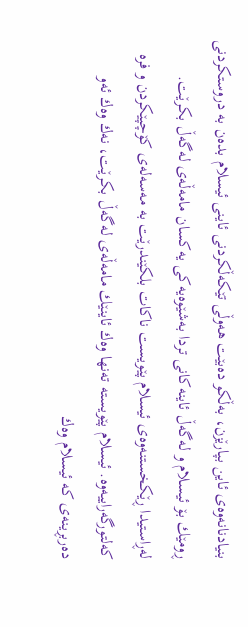بنیادنانه‌وه‌ی‌ ئاین بپارێزن، به‌ڵكو ده‌بێت هه‌وڵی‌ تێكه‌ڵكردنی‌ ئاینی‌ ئیسلام بده‌ن به‌ دروستكردنی‌ ڕومێك بۆ ئیسلام و له‌گه‌ڵ ئاینه‌كانی‌ تردا به‌شێوه‌یه‌كی‌ یه‌كسان مامه‌ڵه‌ی‌ له‌گه‌ڵ بكرێت. له‌ڕاستیدا ڕێكخستنه‌وه‌ی‌ ئیسلام پێویست ناكات بلكێندرێت به‌ مه‌سه‌له‌ی‌ كۆچپێكردن و فره‌ كه‌لتورگه‌راییه‌وه‌. ئیسلام پێویسته‌ ته‌نها وه‌ك ئاینێك مامه‌ڵه‌ی‌ له‌گه‌ڵ بكرێت، نه‌ك وه‌ك ئه‌و ده‌ربڕینه‌ی‌ كه‌ ئیسلام وه‌ك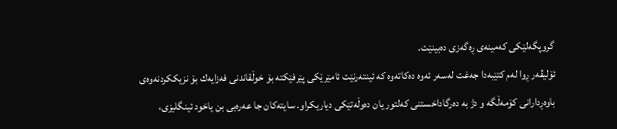گروپگه‌لێكی‌ كه‌مینه‌ی‌ ڕه‌گه‌زی‌ ده‌بینێت.
ئۆلیڤه‌ر ڕوا له‌م كتێبه‌دا جه‌غت له‌سه‌ر ئه‌وه‌ ده‌كاته‌وه‌ كه‌ ئینته‌رنێت ئامێرێكی‌ پێرفێكته‌ بۆ خوڵقاندنی‌ فه‌زایه‌ك بۆ نزیككردنه‌وه‌ی‌ باوه‌ڕدارانی‌ كۆمه‌ڵگه‌ و دژ به‌ ده‌رگاداخستنی‌ كه‌لتور یان ده‌وڵه‌تێكی‌ دیاریكراو. سایته‌كان جا عه‌ره‌بی بن یاخود ئینگلیزی‌،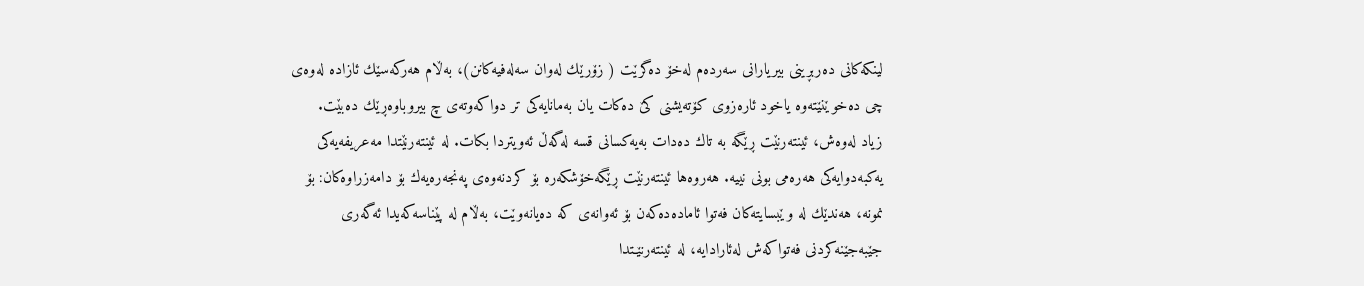لینكه‌كانی‌ ده‌ربڕینی‌ بیریارانی‌ سه‌رده‌م له‌خۆ ده‌گرێت ( زۆرێك له‌وان سه‌له‌فیه‌كانن)، به‌ڵام هه‌ركه‌سێك ئازاده‌ له‌وه‌ی‌ چی‌ ده‌خوێنێته‌وه‌ یاخود ئاره‌زوی‌ كۆته‌یشنی‌ كێ‌ ده‌كات یان به‌مانایه‌كی‌ تر دواكه‌وته‌ی‌ چ بیروباوه‌ڕێك ده‌بێت.
زیاد له‌وه‌ش، ئینته‌رنێت ڕێگه‌ به‌ تاك ده‌دات به‌یه‌كسانی‌ قسه‌ له‌گه‌ڵ ئه‌ویتردا بكات. له‌ ئینته‌رنێتدا مه‌عریفه‌یه‌كی‌ یه‌كبه‌دوایه‌كی‌ هه‌ره‌می‌ بونی‌ نییه‌. هه‌روه‌ها ئینته‌رنێت ڕێگه‌خۆشكه‌ره‌ بۆ كردنه‌وه‌ی‌ په‌نجه‌ره‌یه‌ك بۆ دامه‌زراوه‌كان: بۆ نمونه‌، هه‌ندێك له‌ وێبسایته‌كان فه‌توا ئاماده‌ده‌كه‌ن بۆ ئه‌وانه‌ی‌ كه‌ ده‌یانه‌وێت، به‌ڵام له‌ پێناسه‌كه‌یدا ئه‌گه‌ری‌ جێبه‌جێنه‌كردنی‌ فه‌تواكه‌ش له‌ئارادایه‌، له‌ ئینته‌رنێـتدا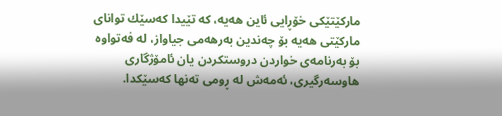ماركێتێكی‌ خۆڕایی‌ ئاین هه‌یه‌، كه‌ تێیدا كه‌سێك توانای‌ ماركێتی‌ هه‌یه‌ بۆ چه‌ندین به‌رهه‌می‌ جیاواز، له‌ فه‌تواوه‌ بۆ به‌رنامه‌ی‌ خواردن دروستكردن یان ئامۆژگاری‌ هاوسه‌رگیری‌، ئه‌مه‌ش له‌ ڕومی‌ ته‌نها كه‌سێكدا.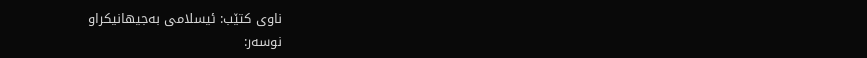ناوی‌ كتێب: ئیسلامی‌ به‌جیهانیكراو
نوسه‌ر: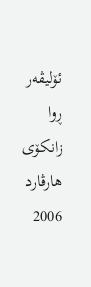ئۆلیڤه‌ر ڕوا
زانكۆی‌ هارڤارد 2006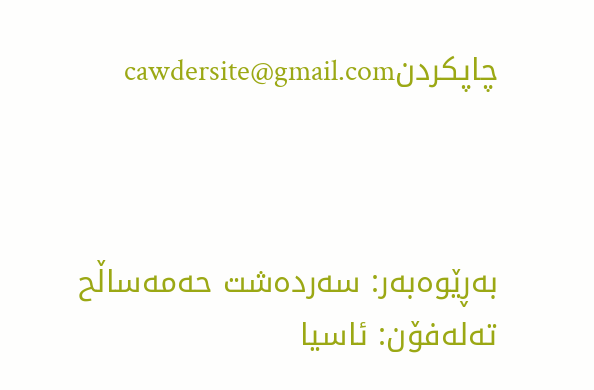چاپكردنcawdersite@gmail.com



به‌ڕێوه‌به‌ر: سه‌رده‌شت حه‌مه‌ساڵح    ته‌له‌فۆن: ئاسیا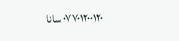٠٧٧٠١٢٠٠١٢٠ سانا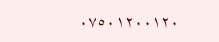٠٧٥٠١٢٠٠١٢٠    ‌